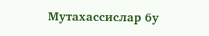Мутахассислар бу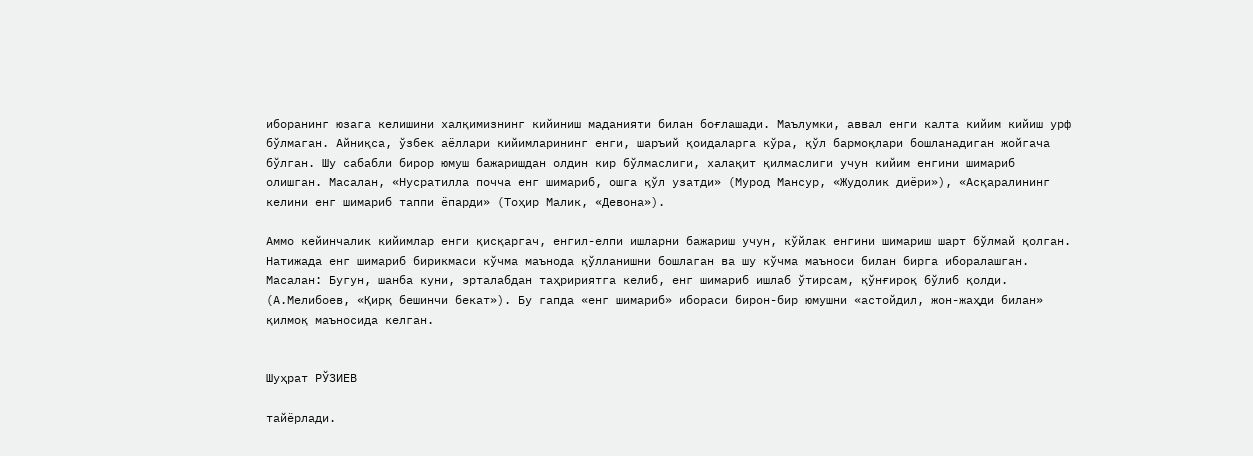иборанинг юзага келишини халқимизнинг кийиниш маданияти билан боғлашади. Маълумки, аввал енги калта кийим кийиш урф бўлмаган. Айниқса, ўзбек аёллари кийимларининг енги, шаръий қоидаларга кўра, қўл бармоқлари бошланадиган жойгача бўлган. Шу сабабли бирор юмуш бажаришдан олдин кир бўлмаслиги, халақит қилмаслиги учун кийим енгини шимариб олишган. Масалан, «Нусратилла почча енг шимариб, ошга қўл узатди» (Мурод Мансур, «Жудолик диёри»), «Асқаралининг келини енг шимариб таппи ёпарди» (Тоҳир Малик, «Девона»).

Аммо кейинчалик кийимлар енги қисқаргач, енгил-елпи ишларни бажариш учун, кўйлак енгини шимариш шарт бўлмай қолган. Натижада енг шимариб бирикмаси кўчма маънода қўлланишни бошлаган ва шу кўчма маъноси билан бирга иборалашган. Масалан: Бугун, шанба куни, эрталабдан таҳририятга келиб, енг шимариб ишлаб ўтирсам, қўнғироқ бўлиб қолди. (А.Мелибоев, «Қирқ бешинчи бекат»). Бу гапда «енг шимариб» ибораси бирон-бир юмушни «астойдил, жон-жаҳди билан» қилмоқ маъносида келган.


Шуҳрат РЎЗИЕВ

тайёрлади.